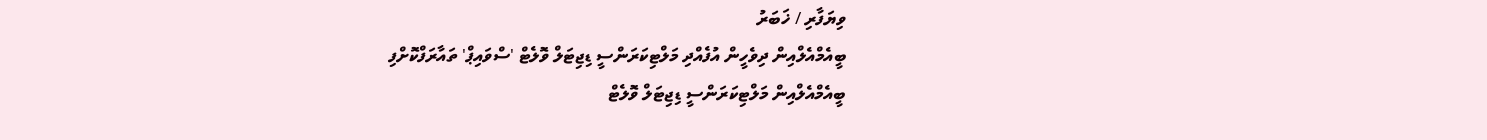ވިޔަފާރި / ޚަބަރު
ބީއެމްއެލްއިން ދިވެހީން އުފެއްދި މަލްޓިކަރަންސީ ޑިޖިޓަލް ވޮލެޓް 'ސްވައިޕް' ތައާރަފްކޮށްފި
ބީއެމްއެލްއިން މަލްޓިކަރަންސީ ޑިޖިޓަލް ވޮލެޓް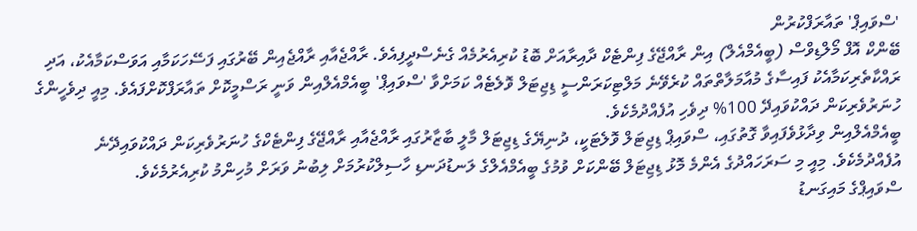'ސްވައިޕް' ތައާރަފްކުރުން
ބޭންކް އޮފް މޯލްޑިވްސް (ބީއެމްއެލް) އިން ރާއްޖޭގެ ފިންޓެކް ދާއިރާއަށް ބޮޑު ކުރިއެރުމެއް ގެނެސްދީފިއެވެ. ރާއްޖެއާއި ރާއްޖެއިން ބޭރުގައި ފަސޭހަކަމާއި އަވަސްކަމާއެކު، އަދި ރައްކާތެރިކަމާއެކު ފައިސާގެ މުއާމަލާތްތައް ކުރެވޭނެ މަލްޓިކަރަންސީ ޑިޖިޓަލް ވޮލެޓެއް ކަމަށްވާ 'ސްވައިޕް' ބީއެމްއެލްއިން ވަނީ ރަސްމީކޮށް ތައާރަފްކޮށްފައެވެ. މިއީ ދިވެހީންގެ ހުނަރުވެރިކަން ދައްކުވައިދޭ 100% ދިވެހި އުފެއްދުމެކެވެ.
ބީއެމްއެލްއިން ވިދާޅުވެފައިވާ ގޮތުގައި، ސްވައިޕް ޑިޖިޓަލް ވޮލެޓަކީ، ދުނިޔޭގެ ޑިޖިޓަލް މާލީ ބާޒާރުގައި ރާއްޖެއާއި ރާއްޖޭގެ ފިންޓެކްގެ ހުނަރުވެރިކަން ދައްކުވައިދޭނެ އުފެއްދުމެކެވެ. މިއީ މި ސަރަހައްދުގެ އެންމެ މޮޅު ޑިޖިޓަލް ބޭންކަށް ވުމުގެ ބީއެމްއެލްގެ ލަނޑުދަނޑި ހާސިލްކުރުމަށް ލިބުނު ވަރަށް މުހިންމު ކުރިއެރުމެކެވެ.
ސްވައިޕްގެ މައިގަނޑު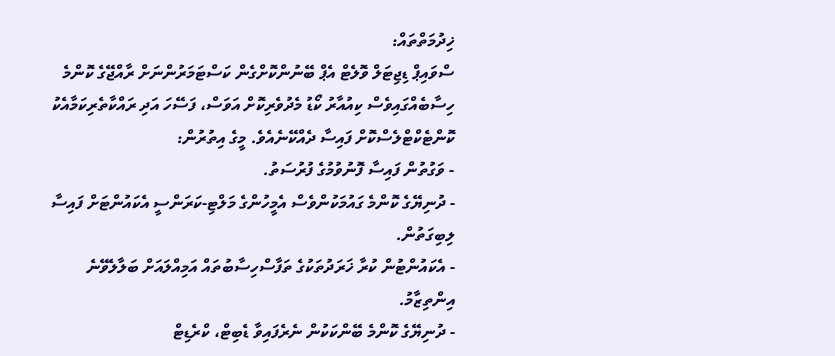ޚިދުމަތްތައް:
ސްވައިޕް ޑިޖިޓަލް ވޮލެޓް އެޕް ބޭނުންކޮށްގެން ކަސްޓަމަރުންނަށް ރާއްޖޭގެ ކޮންމެ ހިސާބެއްގައިވެސް ކިއުއާރު ކޯޑު މެދުވެރިކޮށް އަވަސް، ފަސޭހަ އަދި ރައްކާތެރިކަމާއެކު ކޮންޓެކްޓްލެސްކޮށް ފައިސާ ދެއްކޭނެއެވެ. މީގެ އިތުރުން:
- ވަގުތުން ފައިސާ ފޮނުވުމުގެ ފުރުސަތު.
- ދުނިޔޭގެ ކޮންމެ ގައުމަކުންވެސް އެމީހުންގެ މަލްޓި-ކަރަންސީ އެކައުންޓަށް ފައިސާ ލިބިގަތުން.
- އެކައުންޓުން ކުރާ ޚަރަދުތަކުގެ ތަފާސްހިސާބުތައް އަމިއްލައަށް ބަލާލެވޭނެ އިންތިޒާމު.
- ދުނިޔޭގެ ކޮންމެ ބޭންކަކުން ނެރެފައިވާ ޑެބިޓް، ކްރެޑިޓް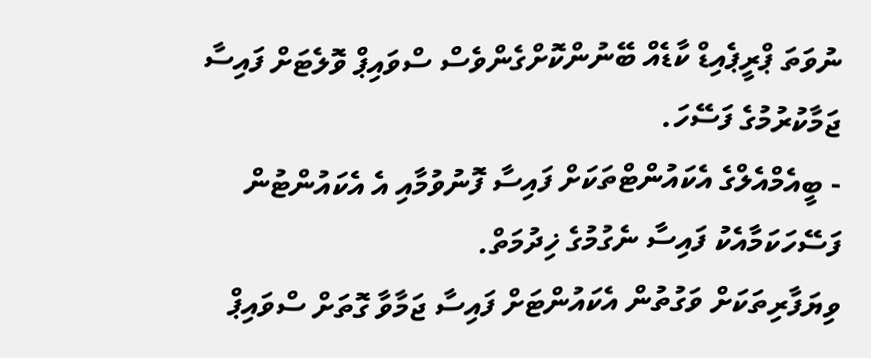ނުވަތަ ޕްރީޕެއިޑް ކާޑެއް ބޭނުންކޮށްގެންވެސް ސްވައިޕް ވޮލެޓަށް ފައިސާ ޖަމާކުރުމުގެ ފަސޭހަ.
- ބީއެމްއެލްގެ އެކައުންޓްތަކަށް ފައިސާ ފޮނުވުމާއި އެ އެކައުންޓުން ފަސޭހަކަމާއެކު ފައިސާ ނެގުމުގެ ޚިދުމަތް.
ވިޔަފާރިތަކަށް ވަގުތުން އެކައުންޓަށް ފައިސާ ޖަމާވާ ގޮތަށް ސްވައިޕް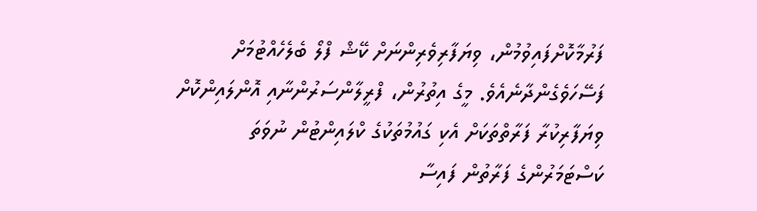ފަރުމާކޮށްފައިވުމުން، ވިޔަފާރިވެރިންނަށް ކޭޝް ފްލޯ ބެލެހެއްޓުމަށް ފަސޭހަވެގެންދާނެއެވެ. މީގެ އިތުރުން، ފްރީލާންސަރުންނާއި އޮންލައިންކޮށް ވިޔަފާރިކުރާ ފަރާތްތަކަށް އެކި ގައުމުތަކުގެ ކްލައިންޓުން ނުވަތަ ކަސްޓަމަރުންގެ ފަރާތުން ފައިސާ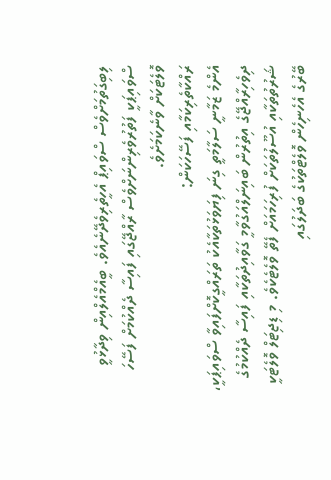ލިބިގަތުމަށްވެސް ސްވައިޕް އެހީތެރިވެދޭނެއެވެ. ބީއެމްއެލްއިން ވިދާޅުވީ ސްވައިޕަކީ ފަތުރުވެރިންނަށްވެސް ރާއްޖޭގައި ފައިސާ ދެއްކުމަށް ފަސޭހަ ވޮލެޓަކަށް ވާނެކަމަށެވެ.
ރައްކާތެރިކަމާއި ފަސޭހަކަން:
އެންމެ ޒަމާނީ ސަލާމަތީ ގިނަ ފިޔަވަޅުތަކާއެކު ތަރައްގީކޮށްފައިވާ ސްވައިޕަކީ، ދިވެހިރާއްޖޭގެ އިތުރުން ބައިނަލްއަގުވާމީ ގަވާއިދުތަކާއި ފައިސާ ދެއްކުމުގެ ޝަރުތުތަކާއި އުސޫލުތަކަށް ފުރިހަމައަށް ފެތޭ ވޮލެޓެކެވެ. މި ޑިޖިޓަލް ވޮލެޓަކީ ބޭރުގެ އެހެނިހެން ވޮލެޓްތަކުގެ ބަދަލުގައި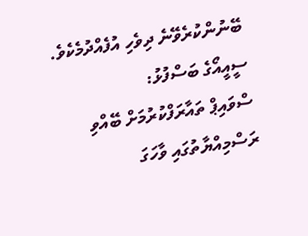ބޭނުންކުރެވޭނެ ދިވެހި އުފެއްދުމެކެވެ.
ސީއީއޯގެ ބަސްފުޅު:
ސްވައިޕް ތައާރަފްކުރުމަށް ބޭއްވި ރަސްމިއްޔާތުގައި ވާހަގަ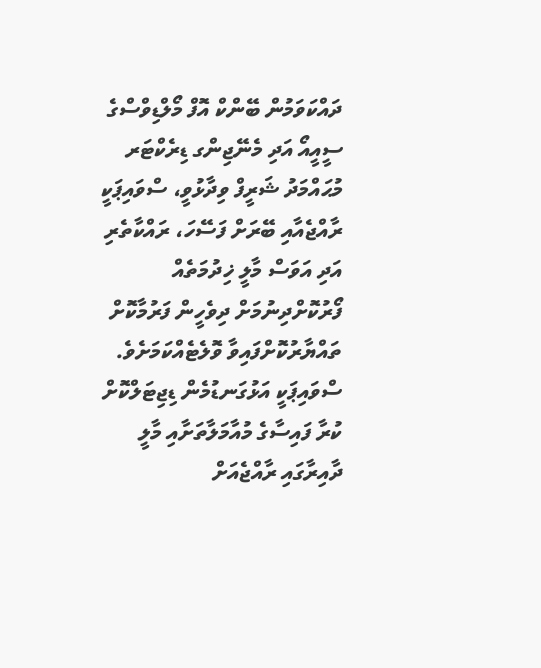ދައްކަވަމުން ބޭންކް އޮފް މޯލްޑިވްސްގެ ސީއީއޯ އަދި މެނޭޖިންގ ޑިރެކްޓަރ މުޙައްމަދު ޝަރީފް ވިދާޅުވީ، ސްވައިޕަކީ ރާއްޖެއާއި ބޭރަށް ފަސޭހަ، ރައްކާތެރި އަދި އަވަސް މާލީ ޚިދުމަތެއް ފޯރުކޮށްދިނުމަށް ދިވެހީން ފަރުމާކޮށް ތައްޔާރުކޮށްފައިވާ ވޮލެޓެއްކަމަށެވެ.
ސްވައިޕަކީ އަޅުގަނޑުމެން ޑިޖިޓަލްކޮށް ކުރާ ފައިސާގެ މުއާމަލާތަށާއި މާލީ ދާއިރާގައި ރާއްޖެއަށް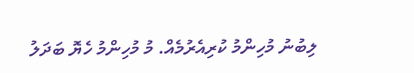ލިބުނު މުހިންމު ކުރިއެރުމެއް. މު މުހިންމު ހެޔޮ ބަދަލު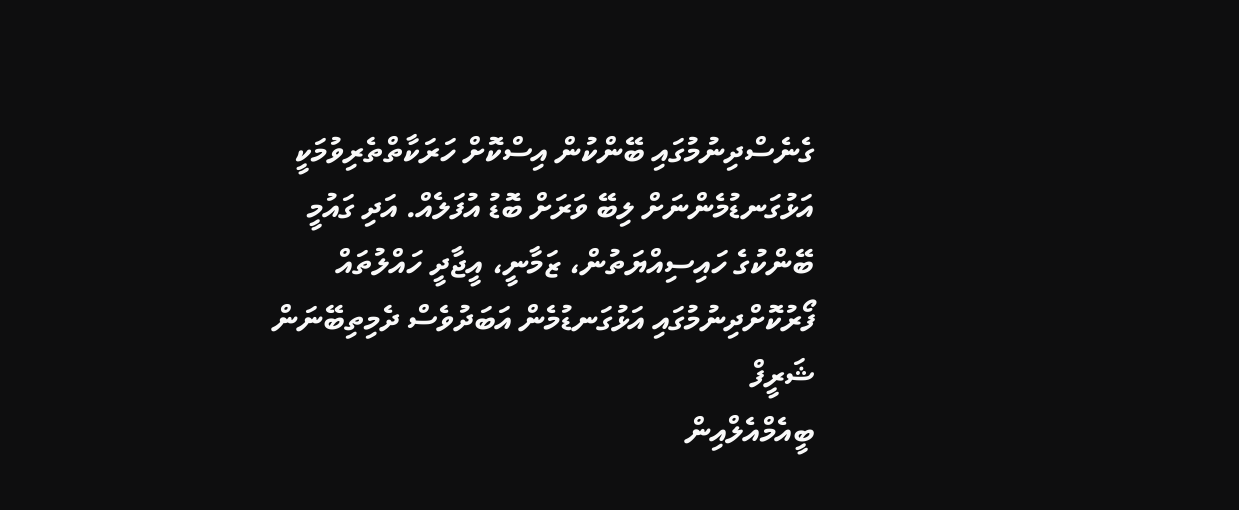ގެނެސްދިނުމުގައި ބޭންކުން އިސްކޮށް ހަރަކާތްތެރިވުމަކީ އަޅުގަނޑުމެންނަށް ލިބޭ ވަރަށް ބޮޑު އުފަލެއް. އަދި ގައުމީ ބޭންކުގެ ހައިސިއްޔަތުން، ޒަމާނީ، އީޖާދީ ހައްލުތައް ފޯރުކޮށްދިނުމުގައި އަޅުގަނޑުމެން އަބަދުވެސް ދެމިތިބޭނަން
ޝަރީފް
ބީއެމްއެލްއިން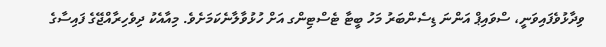ވިދާޅުވެފައިވަނީ، ސްވައިޕް އަންނަ ޑިސެންބަރު މަހު ބީޓާ ޓެސްޓިންގ އަށް ހުޅުވާލާނެކަމަށެވެ. މިއާއެކު ދިވެހިރާއްޖޭގެ ފައިސާގެ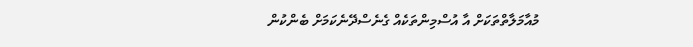މުއާމަލާތްތަކަށް އާ އުސްމިންތަކެއް ގެނެސްދޭނެކަމަށް ބެންކުން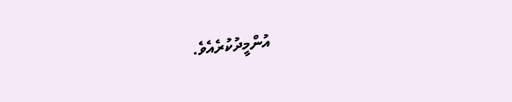އުންމީދުކުރެއެވެ.